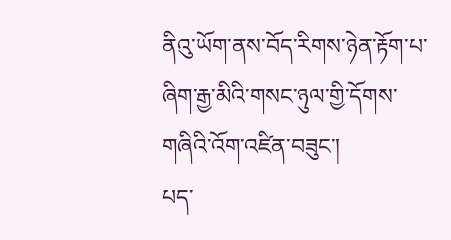ནིའུ་ཡོག་ནས་བོད་རིགས་ཉེན་རྟོག་པ་ཞིག་རྒྱ་མིའི་གསང་ཉུལ་གྱི་དོགས་གཞིའི་འོག་འཛིན་བཟུང་།
པད་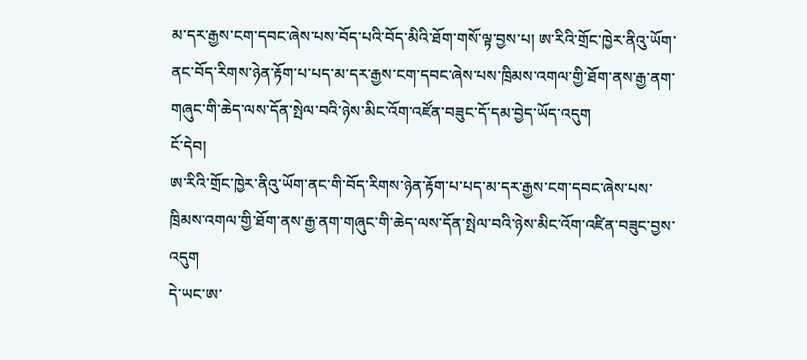མ་དར་རྒྱས་ངག་དབང་ཞེས་པས་བོད་པའི་བོད་མིའི་ཐོག་གསོ་ལྟ་བྱས་པ། ཨ་རིའི་གྲོང་ཁྱེར་ནིའུ་ཡོག་ནང་བོད་རིགས་ཉེན་རྟོག་པ་པད་མ་དར་རྒྱས་ངག་དབང་ཞེས་པས་ཁྲིམས་འགལ་གྱི་ཐོག་ནས་རྒྱ་ནག་གཞུང་གི་ཆེད་ལས་དོན་སྤེལ་བའི་ཉེས་མིང་འོག་འཛོན་བཟུང་དོ་དམ་བྱེད་ཡོད་འདུག
ངོ་དེབ།
ཨ་རིའི་གྲོང་ཁྱེར་ནིའུ་ཡོག་ནང་གི་བོད་རིགས་ཉེན་རྟོག་པ་པད་མ་དར་རྒྱས་ངག་དབང་ཞེས་པས་ཁྲིམས་འགལ་གྱི་ཐོག་ནས་རྒྱ་ནག་གཞུང་གི་ཆེད་ལས་དོན་སྤེལ་བའི་ཉེས་མིང་འོག་འཛིན་བཟུང་བྱས་འདུག
དེ་ཡང་ཨ་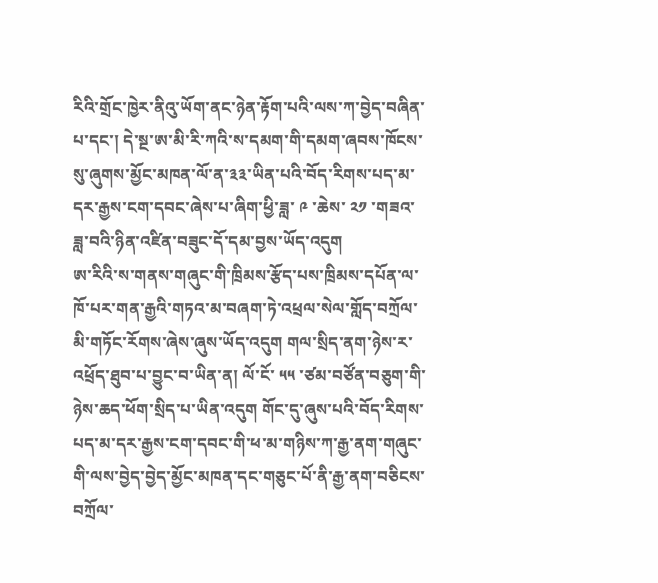རིའི་གྲོང་ཁྱེར་ནིའུ་ཡོག་ནང་ཉེན་རྟོག་པའི་ལས་ཀ་བྱེད་བཞིན་པ་དང་། དེ་སྔ་ཨ་མི་རི་ཀའི་ས་དམག་གི་དམག་ཞབས་ཁོངས་སུ་ཞུགས་མྱོང་མཁན་ལོ་ན་༣༣་ཡིན་པའི་བོད་རིགས་པད་མ་དར་རྒྱས་ངག་དབང་ཞེས་པ་ཞིག་ཕྱི་ཟླ་ ༩ ་ཆེས་ ༢༡ ་གཟའ་ཟླ་བའི་ཉིན་འཛིན་བཟུང་དོ་དམ་བྱས་ཡོད་འདུག
ཨ་རིའི་ས་གནས་གཞུང་གི་ཁྲིམས་རྩོད་པས་ཁྲིམས་དཔོན་ལ་ཁོ་པར་གན་རྒྱའི་གཏའ་མ་བཞག་ཏེ་འཕྲལ་སེལ་གློད་བཀྲོལ་མི་གཏོང་རོགས་ཞེས་ཞུས་ཡོད་འདུག གལ་སྲིད་ནག་ཉེས་ར་འཕྲོད་ཐུབ་པ་བྱུང་བ་ཡིན་ན། ལོ་ངོ་ ༥༥ ་ཙམ་བཙོན་བཅུག་གི་ཉེས་ཆད་ཕོག་སྲིད་པ་ཡིན་འདུག གོང་དུ་ཞུས་པའི་བོད་རིགས་པད་མ་དར་རྒྱས་ངག་དབང་གི་ཕ་མ་གཉིས་ཀ་རྒྱ་ནག་གཞུང་གི་ལས་བྱེད་བྱེད་མྱོང་མཁན་དང་གཅུང་པོ་ནི་རྒྱ་ནག་བཅིངས་བཀྲོལ་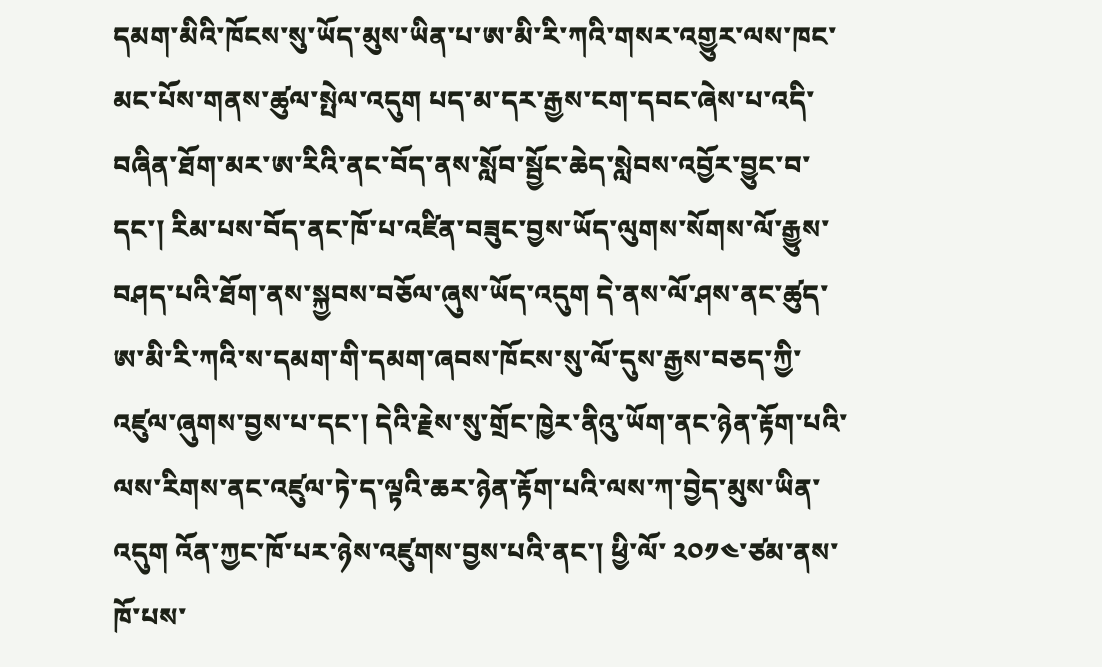དམག་མིའི་ཁོངས་སུ་ཡོད་མུས་ཡིན་པ་ཨ་མི་རི་ཀའི་གསར་འགྱུར་ལས་ཁང་མང་པོས་གནས་ཚུལ་སྤེལ་འདུག པད་མ་དར་རྒྱས་ངག་དབང་ཞེས་པ་འདི་བཞིན་ཐོག་མར་ཨ་རིའི་ནང་བོད་ནས་སློབ་སྦྱོང་ཆེད་སླེབས་འབྱོར་བྱུང་བ་དང་། རིམ་པས་བོད་ནང་ཁོ་པ་འཛིན་བཟུང་བྱས་ཡོད་ལུགས་སོགས་ལོ་རྒྱུས་བཤད་པའི་ཐོག་ནས་སྐྱབས་བཅོལ་ཞུས་ཡོད་འདུག དེ་ནས་ལོ་ཤས་ནང་ཚུད་ཨ་མི་རི་ཀའི་ས་དམག་གི་དམག་ཞབས་ཁོངས་སུ་ལོ་དུས་རྒྱས་བཅད་ཀྱི་འཛུལ་ཞུགས་བྱས་པ་དང་། དེའི་རྗེས་སུ་གྲོང་ཁྱེར་ནིའུ་ཡོག་ནང་ཉེན་རྟོག་པའི་ལས་རིགས་ནང་འཛུལ་ཏེ་ད་ལྟའི་ཆར་ཉེན་རྟོག་པའི་ལས་ཀ་བྱེད་མུས་ཡིན་འདུག འོན་ཀྱང་ཁོ་པར་ཉེས་འཛུགས་བྱས་པའི་ནང་། ཕྱི་ལོ་ ༢༠༡༤་ཙམ་ནས་ཁོ་པས་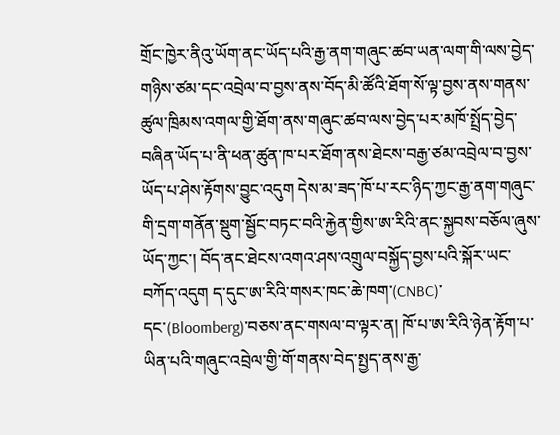གྲོང་ཁྱེར་ནིའུ་ཡོག་ནང་ཡོད་པའི་རྒྱ་ནག་གཞུང་ཚབ་ཡན་ལག་གི་ལས་བྱེད་གཉིས་ཙམ་དང་འབྲེལ་བ་བྱས་ནས་བོད་མི་ཚོའི་ཐོག་སོ་ལྟ་བྱས་ནས་གནས་ཚུལ་ཁྲིམས་འགལ་གྱི་ཐོག་ནས་གཞུང་ཚབ་ལས་བྱེད་པར་མཁོ་སྤྲོད་བྱེད་བཞིན་ཡོད་པ་ནི་ཕན་ཚུན་ཁ་པར་ཐོག་ནས་ཐེངས་བརྒྱ་ཙམ་འབྲེལ་བ་བྱས་ཡོད་པ་ཤེས་རྟོགས་བྱུང་འདུག དེས་མ་ཟད་ཁོ་པ་རང་ཉིད་ཀྱང་རྒྱ་ནག་གཞུང་གི་དྲག་གནོན་སྡུག་སྦྱོང་བཏང་བའི་རྐྱེན་གྱིས་ཨ་རིའི་ནང་སྐྱབས་བཅོལ་ཞུས་ཡོད་ཀྱང་། བོད་ནང་ཐེངས་འགའ་ཤས་འགྲུལ་བསྐྱོད་བྱས་པའི་སྐོར་ཡང་བཀོད་འདུག ད་དུང་ཨ་རིའི་གསར་ཁང་ཆེ་ཁག་(CNBC)་དང་(Bloomberg)་བཅས་ནང་གསལ་བ་ལྟར་ན། ཁོ་པ་ཨ་རིའི་ཉེན་རྟོག་པ་ཡིན་པའི་གཞུང་འབྲེལ་གྱི་གོ་གནས་བེད་སྤྱད་ནས་རྒྱ་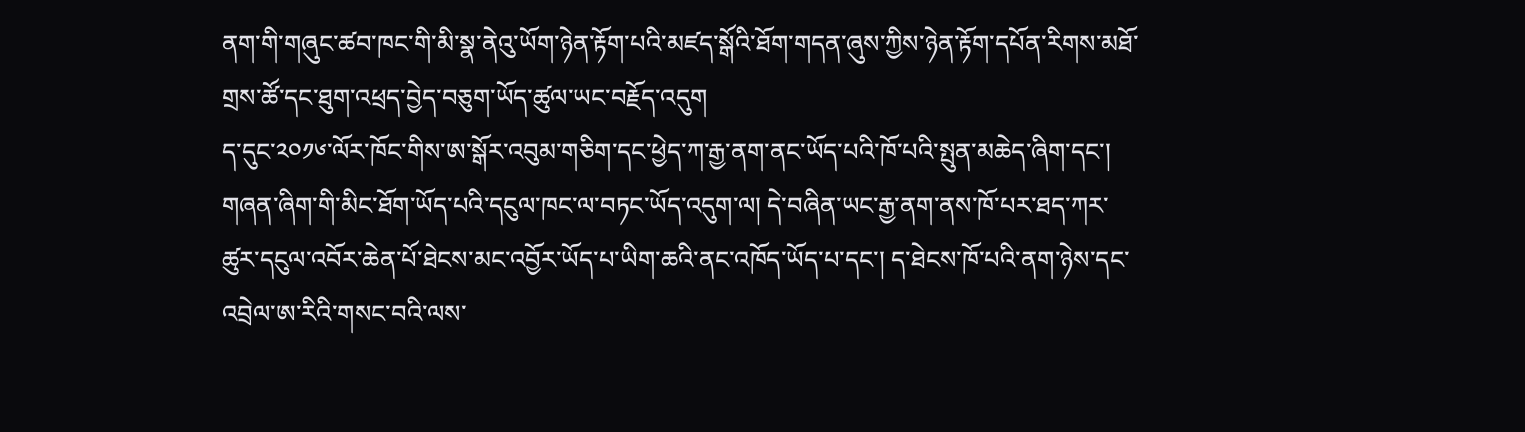ནག་གི་གཞུང་ཚབ་ཁང་གི་མི་སྣ་ནེའུ་ཡོག་ཉེན་རྟོག་པའི་མཛད་སྒོའི་ཐོག་གདན་ཞུས་ཀྱིས་ཉེན་རྟོག་དཔོན་རིགས་མཐོ་གྲས་ཚོ་དང་ཐུག་འཕྲད་བྱེད་བཅུག་ཡོད་ཚུལ་ཡང་བརྗོད་འདུག
ད་དུང་༢༠༡༦་ལོར་ཁོང་གིས་ཨ་སྒོར་འབུམ་གཅིག་དང་ཕྱེད་ཀ་རྒྱ་ནག་ནང་ཡོད་པའི་ཁོ་པའི་སྤུན་མཆེད་ཞིག་དང་། གཞན་ཞིག་གི་མིང་ཐོག་ཡོད་པའི་དངུལ་ཁང་ལ་བཏང་ཡོད་འདུག་ལ། དེ་བཞིན་ཡང་རྒྱ་ནག་ནས་ཁོ་པར་ཐད་ཀར་ཚུར་དངུལ་འབོར་ཆེན་པོ་ཐེངས་མང་འབྱོར་ཡོད་པ་ཡིག་ཆའི་ནང་འཁོད་ཡོད་པ་དང་། ད་ཐེངས་ཁོ་པའི་ནག་ཉེས་དང་འབྲེལ་ཨ་རིའི་གསང་བའི་ལས་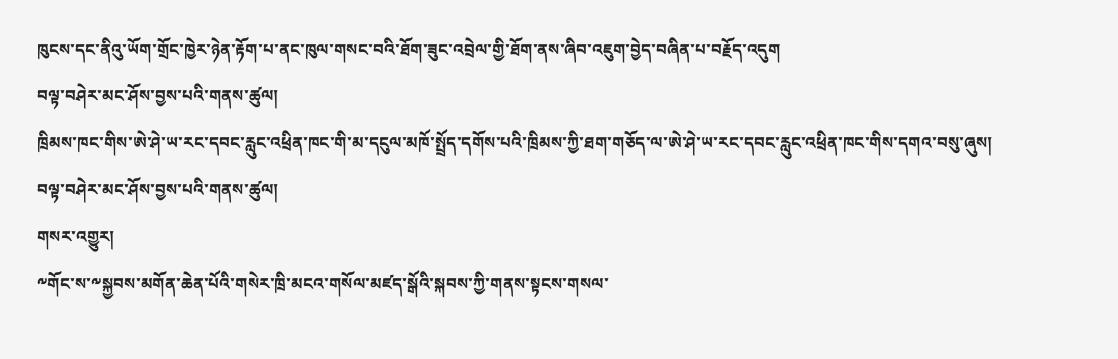ཁུངས་དང་ནིའུ་ཡོག་གྲོང་ཁྱེར་ཉེན་རྟོག་པ་ནང་ཁུལ་གསང་བའི་ཐོག་ཟུང་འབྲེལ་གྱི་ཐོག་ནས་ཞིབ་འཇུག་བྱེད་བཞིན་པ་བརྗོད་འདུག
བལྟ་བཤེར་མང་ཤོས་བྱས་པའི་གནས་ཚུལ།
ཁྲིམས་ཁང་གིས་ཨེ་ཤེ་ཡ་རང་དབང་རླུང་འཕྲིན་ཁང་གི་མ་དངུལ་མཁོ་སྤྲོད་དགོས་པའི་ཁྲིམས་ཀྱི་ཐག་གཅོད་ལ་ཨེ་ཤེ་ཡ་རང་དབང་རླུང་འཕྲིན་ཁང་གིས་དགའ་བསུ་ཞུས།
བལྟ་བཤེར་མང་ཤོས་བྱས་པའི་གནས་ཚུལ།
གསར་འགྱུར།
༸གོང་ས་༸སྐྱབས་མགོན་ཆེན་པོའི་གསེར་ཁྲི་མངའ་གསོལ་མཛད་སྒོའི་སྐབས་ཀྱི་གནས་སྟངས་གསལ་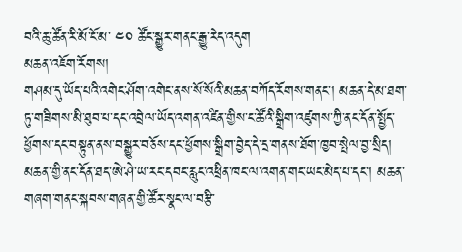བའི་ཆུ་ཚོན་རི་མོ་ངོ་མ་ ༤༠ ཚོང་སྒྱུར་གནང་རྒྱུ་རེད་འདུག
མཆན་འཇོག་རོགས།
གཤམ་དུ་ཡོད་པའི་འགེང་ཤོག་འགེང་ནས་སོ་སོའི་མཆན་བཀོད་རོགས་གནང་། མཆན་དེ་མ་ཐག་ཏུ་གཟིགས་མི་ཐུབ་པ་དང་འབྲེལ་ཡོད་འགན་འཛིན་གྱིས་ང་ཚོའི་སྒྲིག་འཛུགས་ཀྱི་ནང་དོན་སྤྱོད་ཕྱོགས་དང་བསྟུན་ནས་བསྒྱུར་བཅོས་དང་ཕྱོགས་སྒྲིག་བྱེད་དེ་དྲ་གནས་ཐོག་ཁྱབ་སྤེལ་བྱ་སྲིད། མཆན་གྱི་ནང་དོན་ཐད་ཨེ་ཤེ་ཡ་རང་དབང་རླུང་འཕྲིན་ཁང་ལ་འགན་གང་ཡང་མེད་པ་དང་། མཆན་གཞག་གནང་སྐབས་གཞན་གྱི་ཚོར་སྣང་ལ་བརྩི་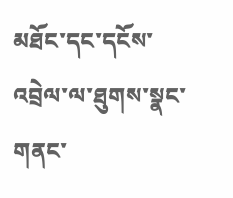མཐོང་དང་དངོས་འབྲེལ་ལ་ཐུགས་སྣང་གནང་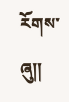རོགས་ཞུ༎